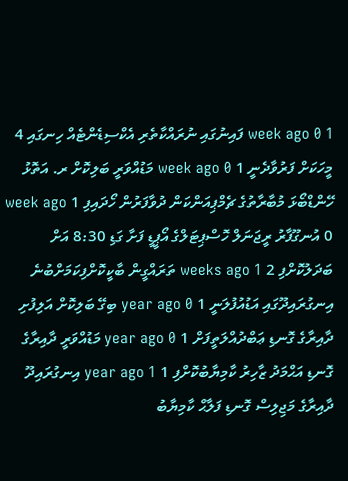1 week ago 0 ފައިނުގައި ނުރައްކާތެރި އެކްސިޑެންޓެއް ހިނގައި 4 މީހަކަށް ފަރުވާދެނީ 1 week ago 0 މަޑުއްވަރީ ބަލިކޮށް ރ. އަތޮޅު ހޭންޑްބޯޅަ މުބާރާތުގެ ޗެމްޕިއަންކަން ދުވާފަރުން ހޯދައިފި 1 week ago 0 އުނގޫފާރު ރީޖަނަލް ހޮސްޕިޓަލްގެ އޯޕީޑީ ފަށާ ގަޑި 8:30 އަށް ބަދަލުކޮށްފި 2 weeks ago 1 ތަރައްގީން ބާކީކޮށްފިކަމަށްބުނެ އިނގުރައިދޫގައި އަޑުއުފުލަނީ 1 year ago 0 ބިގޭ ބަލިކޮށް އަލިފުށި ދާއިރާގެ ގޮނޑި ޢަބްދުއްލަތީފަށް 1 year ago 0 މަޑުއްވަރީ ދާއިރާގެ ގޮނޑި އަޙްމަދު ޒާހިރު ކާމިޔާބުކޮށްފި 1 year ago 1 އިނގުރައިދޫ ދާއިރާގެ މަޖިލިސް ގޮނޑި ފަލާޙް ކާމިޔާބު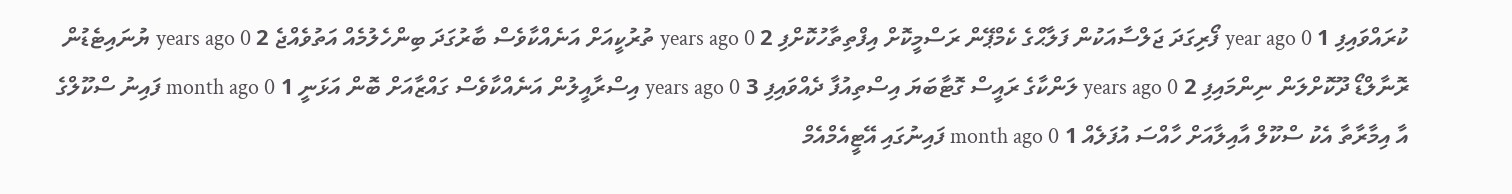ކުރައްވައިފި 1 year ago 0 ފޯރިގަދަ ޖަލްސާއަކުން ފަލާޙްގެ ކެމްޕޭން ރަސްމީކޮށް އިފްތިތާހުކޮށްފި 2 years ago 0 ތުރުކީއަށް އަނެއްކާވެސް ބާރުގަދަ ބިންހެލުމެއް އަތުވެއްޖެ 2 years ago 0 ޔުނައިޓެޑުން ރޮނާލްޑޯ ދޫކޮށްލަން ނިންމައިފި 2 years ago 0 ލަންކާގެ ރައީސް ގޮޓާބަޔަ އިސްތިއުފާ ދެއްވައިފި 3 years ago 0 އިސްރާއީލުން އަނެއްކާވެސް ގައްޒާއަށް ބޮން އަޅަނީ 1 month ago 0 ފައިނު ސްކޫލްގެ އާ އިމާރާތާ އެކު ސްކޫލް އާއިލާއަށް ހާއްސަ އުފަލެއް 1 month ago 0 ފައިނުގައި އޭޓީއެމްއެމް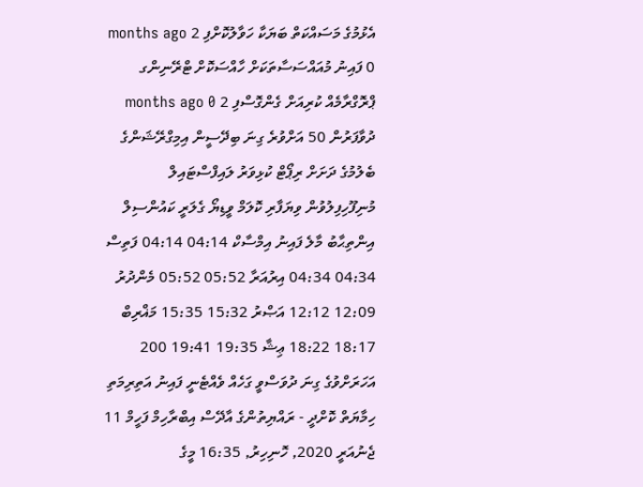އެޅުމުގެ މަސައްކަތް ބަޔަކާ ހަވާލުކޮށްފި 2 months ago 0 ފައިނު މުއައްސަސާތަކަށް ހާއްސަކޮށް ޓްރޭނިންގ ޕްރޮގްރާމެއް ކުރިއަށް ގެންގޮސްފި 2 months ago 0 ދުވާފަރުން 50 އަށްވުރެ ގިނަ ބިދޭސީން އިމިގްރޭޝަންގެ ބެލުމުގެ ދަށަށް ރިޕޯޓް ކުޅިވަރު ލައިފްސްޓައިލް މުނިފޫހިފިލުވުން ވިޔަފާރި ކޮލަމް ވީޑިޔޯ ގެލަރީ ކައުންސިލް އިންތިޙާބު މާލެ ފައިނު އިމްސާކް 04:14 04:14 ފަތިސް 04:34 04:34 އިރުއަރާ 05:52 05:52 މެންދުރު 12:09 12:12 އަޞްރު 15:32 15:35 މަޣްރިބް 18:17 18:22 ޢިޝާ 19:35 19:41 200 އަހަރަށްވުގެ ގިނަ ދުވަސްވީ ގަހެއް ވެއްޓެނީ ފައިނު އަތިރިމަތި ހިމާޔަތް ކޮށްދީ - ރައްޔިތުންގެ އާދޭސް އިބްރާހިމް ފަހީމް 11 ޖެނުއަރީ 2020, ހޮނިހިރު, 16:35 މީގެ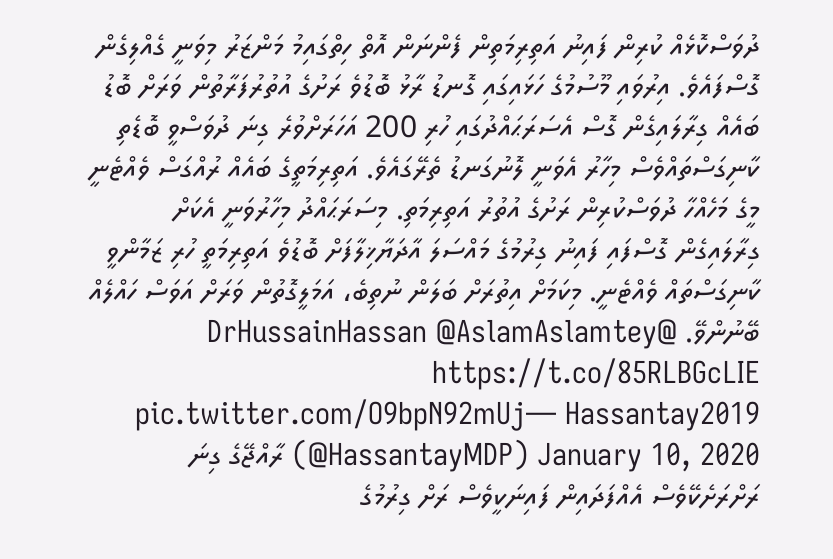ދުވަސްކޮޅެއް ކުރިން ފައިނު އަތިރިމަތިން ފެންނަން އޮތް ހިތްގައިމު މަންޒަރު މިވަނީ ގެއްލިގެން ގޮސްފައެވެ. އިރުވައި މޫސުމުގެ ހަޅައިގައި ގޮނޑު ރާޅު ބޮޑުވެ ރަށުގެ އުތުރުފަރާތުން ވަރަށް ބޮޑު ބައެއް ގިރާލައިގެން ގޮސް އެސަރަޙައްދުގައި ހުރި 200 އަހަރަށްވުރެ ގިނަ ދުވަސްވީ ބޮޑެތި ކާނިގަސްތައްވެސް މިހާރު އެވަނީ ލޮނުގަނޑު ތެރޭގައެވެ. އަތިރިމަތީގެ ބައެއް ރުއްގަސް ވެއްޓެނީ މީގެ މަހެއްހާ ދުވަސްކުރިން ރަށުގެ އުތުރު އަތިރިމަތި. މިސަރަޙައްދު މިހާރުވަނީ އެކަށް ގިރާލައިގެން ގޮސްފައި ފައިނު ގިރުމުގެ މައްސަލަ އާދަޔާޚިލާފަށް ބޮޑުވެ އަތިރިމަތީ ހުރި ޒަމާންވީ ކާނިގަސްތައް ވެއްޓެނީ. މިކަމަށް އިތުރަށް ބަލަން ނުތިބެ، އަމަލީގޮތުން ވަރަށް އަވަސް ހައްލެއް ބޭނުންވޭ. @DrHussainHassan @AslamAslamtey https://t.co/85RLBGcLIE pic.twitter.com/O9bpN92mUj— Hassantay2019 (@HassantayMDP) January 10, 2020 ރާއްޖޭގެ ގިނަ ރަށްރަށެކޭވެސް އެއްފަދައިން ފައިނަކީވެސް ރަށް ގިރުމުގެ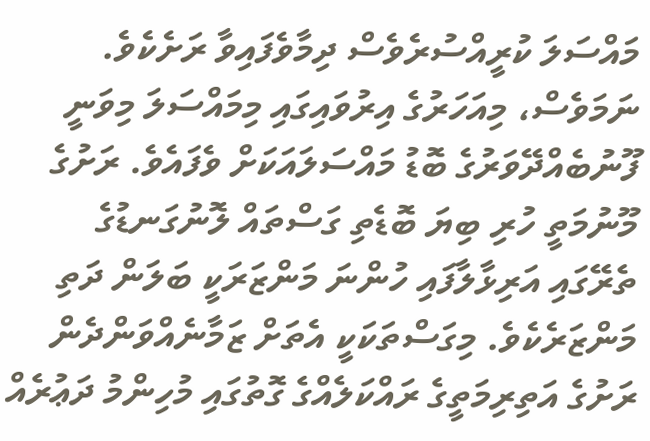މައްސަލަ ކުރީއްސުރެވެސް ދިމާވެފައިވާ ރަށެކެވެ. ނަމަވެސް، މިއަހަރުގެ އިރުވައިގައި މިމައްސަލަ މިވަނީ ފޫނުބެއްދޭވަރުގެ ބޮޑު މައްސަލައަކަށް ވެފައެވެ. ރަށުގެ މޫނުމަތީ ހުރި ބިޔަ ބޮޑެތި ގަސްތައް ލޮނުގަނޑުގެ ތެރޭގައި އަރިޅާލާފައި ހުންނަ މަންޒަރަކީ ބަލަން ދަތި މަންޒަރެކެވެ. މިގަސްތަކަކީ އެތަށް ޒަމާނެއްވަންދެން ރަށުގެ އަތިރިމަތީގެ ރައްކަލެއްގެ ގޮތުގައި މުހިންމު ދަޢުރެއް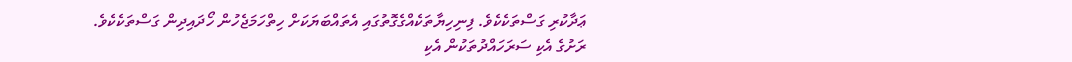ޢަދާކުރި ގަސްތަކެކެވެ. ފިނިހިޔާތަކެއްގެގޮތުގައި އެތައްބަޔަކަށް ހިތްހަމަޖެހުން ހޯދައިދިން ގަސްތަކެކެވެ. ރަށުގެ އެކި ސަރަހައްދުތަކުން އެކި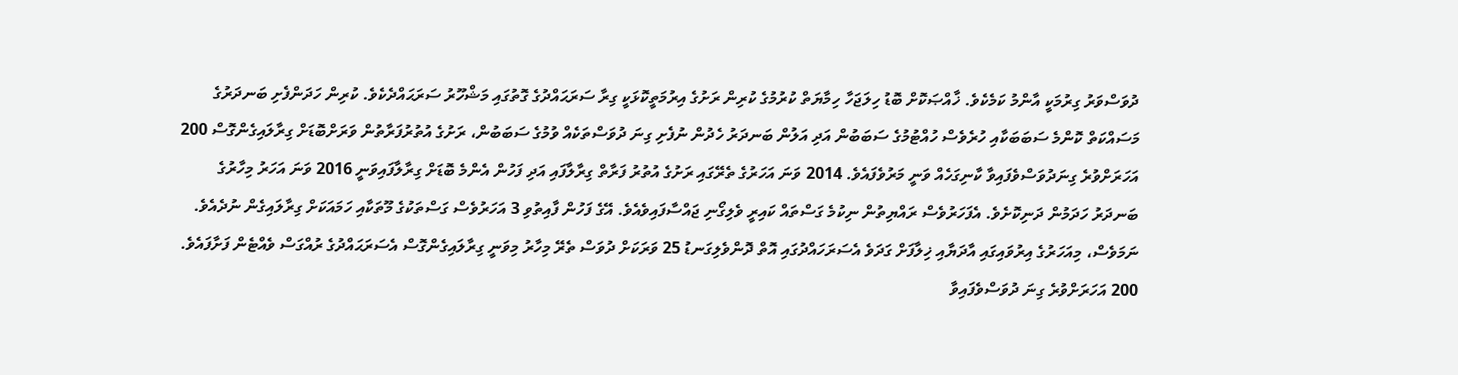ދުވަސްވަރު ގިރުމަކީ އާންމު ކަމެކެވެ. ޚާއްޞަކޮށް ބޮޑު ހިލަޖަހާ ހިމާޔަތް ކުރުމުގެ ކުރިން ރަށުގެ އިރުމަތީކޮޅަކީ ގިރާ ސަރަޙައްދުގެ ގޮތުގައި މަޝްހޫރު ސަރަޙައްދެކެވެ. ކުރިން ހަދަންފެށި ބަނދަރުގެ މަސައްކަތް ކޮންމެ ސަބަބަކާއި ހުރެވެސް ހުއްޓުމުގެ ސަބަބުން އަދި އަލުން ބަނދަރު ހެދުން ނުފެށި ގިނަ ދުވަސްތަކެއް ވުމުގެ ސަބަބުން، ރަށުގެ އުތުރުފަރާތުން ވަރަށްބޮޑަށް ގިރާލައިގެންގޮސް 200 އަހަރަށްވުރެ ގިނަދުވަސްވެފައިވާ ކާނިގަހެއް ވަނީ މަރުވެފައެވެ. 2014 ވަނަ އަހަރުގެ ތެރޭގައި ރަށުގެ އުތުރު ފަރާތް ގިރާލާފައި އަދި ފަހުން އެންމެ ބޮޑަށް ގިރާލާފައިވަނީ 2016 ވަނަ އަހަރު މިހާރުގެ ބަނދަރު ހަދަމުން ދަނިކޮށެވެ. އެފަހަރުވެސް ރައްޔިތުން ނިކުމެ ގަސްތައް ކައިރީ ވެލިގޯނި ޖައްސާފައިވެއެވެ. އޭގެ ފަހުން ފާއިތުވި 3 އަހަރުވެސް ގަސްތަކުގެ މޫތަކާއި ހަމައަކަށް ގިރާލައިގެން ނުދެއެވެ. ނަމަވެސް، މިއަހަރުގެ އިރުވައިގައި އާދަޔާއި ޚިލާފަށް ގަދަވެ އެސަރަހައްދުގައި އޮތް ދޮންވެލިގަނޑު 25 ވަރަކަށް ދުވަސް ތެރޭ މިހާރު މިވަނީ ގިރާލައިގެންގޮސް އެސަރަޙައްދުގެ ރުއްގަސް ވެއްޓެން ފަށާފައެވެ. 200 އަހަރަށްވުރެ ގިނަ ދުވަސްވެފައިވާ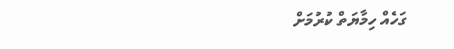ގަހެއް ހިމާޔަތް ކުރުމަށް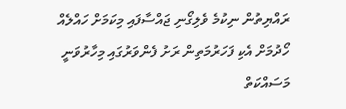ރައްޔިތުން ނިކުމެ ވެލިގޯނި ޖައްސާފައި މިކަމަށް ހައްލެއް ހޯދުމަށް އެކި ފަހަރުމަތިން ރަށު ފެންވަރުގައި މިހާރުވަނީ މަސައްކަތް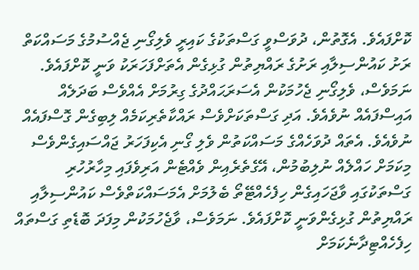ކޮށްފައެވެ. އެގޮތުން، ދުވަސްވީ ގަސްތަކުގެ ކައިރީ ވެލިގޯނި ޖެއްސުމުގެ މަސައްކަތް ރަށު ކައުންސިލާއި ރަށުގެ ރައްޔިތުން ގުޅިގެން އެތަށްފަހަރަކު ވަނީ ކޮށްފައެވެ. ނަމަވެސް، ވެލިގޯނި ޖެހުމަކުން އެސަރަޙައްދުގެ ގިރުމަށް އެއްވެސް ބަދަލެއް އައިސްފައެއް ނުވެއެވެ. އަދި ގަސްތަކަށްވެސް ރައްކާތެރިކަމެއް ލިބިގެން ގޮސްފައެއް ނުވެއެވެ. އެތައް ދުވަހެއްގެ މަސައްކަތުން ވެލި ގޯނި އެކިފަހަރު ޖައްސައިގެންވެސް މިކަމަށް ހައްލެއް ނުލިބުމުން، އޭގެތެރެއިން ވެއްޓެން އަރިވެފައި މިހާރުހުރި ގަސްތަކުގައި ވާޖަހައިގެން ހިފެހެއްޓޭތޯ ބެލުމަށް އެމަސައްކަތްވެސް ކައުންސިލާއި ރައްޔިތުން ގުޅިގެންވަނީ ކޮށްފައެވެ. ނަމަވެސް، ވާޖެހުމަކުން މިފަދަ ބޮޑެތި ގަސްތައް ހިފެހެއްޓިދާނެކަމަށް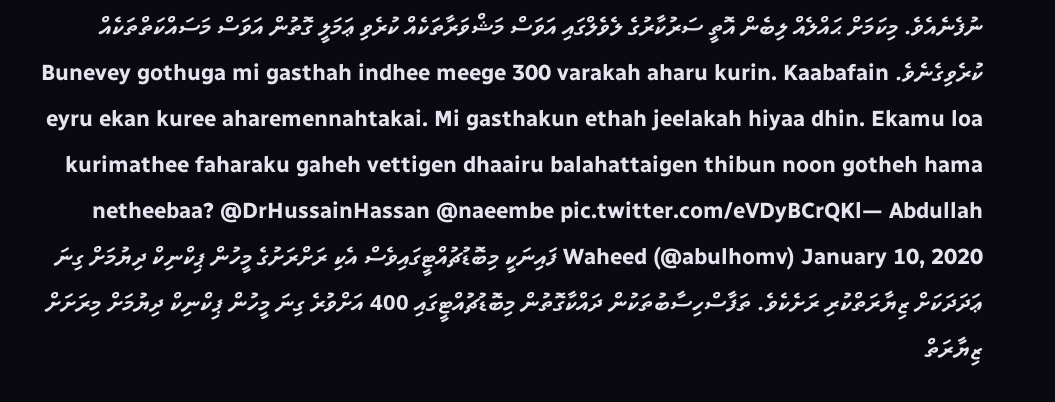ނުފެނެއެވެ. މިކަމަށް ޙައްލެއް ލިބެން އޮތީ ސަރުކާރުގެ ލެވެލްގައި އަވަސް މަޝްވަރާތަކެއް ކުރެވި ޢަމަލީ ގޮތުން އަވަސް މަސައްކަތްތަކެއް ކުރެވިގެނެވެ. Bunevey gothuga mi gasthah indhee meege 300 varakah aharu kurin. Kaabafain eyru ekan kuree aharemennahtakai. Mi gasthakun ethah jeelakah hiyaa dhin. Ekamu loa kurimathee faharaku gaheh vettigen dhaairu balahattaigen thibun noon gotheh hama netheebaa? @DrHussainHassan @naeembe pic.twitter.com/eVDyBCrQKl— Abdullah Waheed (@abulhomv) January 10, 2020 ފައިނަކީ މިބޮޑުޗުއްޓީގައިވެސް އެކި ރަށްރަށުގެ މީހުން ޕިކްނިކް ދިޔުމަށް ގިނަ ޢަދަދަކަށް ޒިޔާރަތްކުރި ރަށެކެވެ. ތަފާސްހިސާބުތަކުން ދައްކާގޮތުން މިބޮޑުޗުއްޓީގައި 400 އަށްވުރެ ގިނަ މީހުން ޕިކްނިކް ދިޔުމަށް މިރަށަށް ޒިޔާރަތް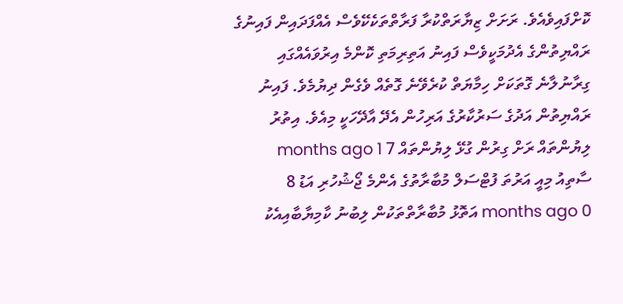ކޮށްފައިވެއެވެ. ރަށަށް ޒިޔާރަތްކުރާ ފަރާތްތަކެކޭވެސް އެއްފަދައިން ފައިނުގެ ރައްޔިތުންގެ އެދުމަކީވެސް ފައިނު އަތިރިމަތި ކޮންމެ އިރުވައެއްގައި ގިރާނުލާނެ ގޮތަކަށް ހިމާޔަތް ކުރެވޭނެ ގޮތެއް ވެގެން ދިޔުމެވެ. ފައިނު ރައްޔިތުން އަދުގެ ސަރުކާރުގެ އަރިހުން އެދޭ އާދޭހަކީ މިއެވެ. އިތުރު ލިޔުންތައް ރަށް ގިރުން ގުޅޭ ލިޔުންތައް 7 months ago 1 ސާތިއު މިއީ އަރުތަ ފުޓްސަލް މުބާރާތުގެ އެންމެ ޖޯޝުހުރި އަޑު 8 months ago 0 އަތޮޅު މުބާރާތްތަކުން ލިބުނު ކާމިޔާބާއިއެކު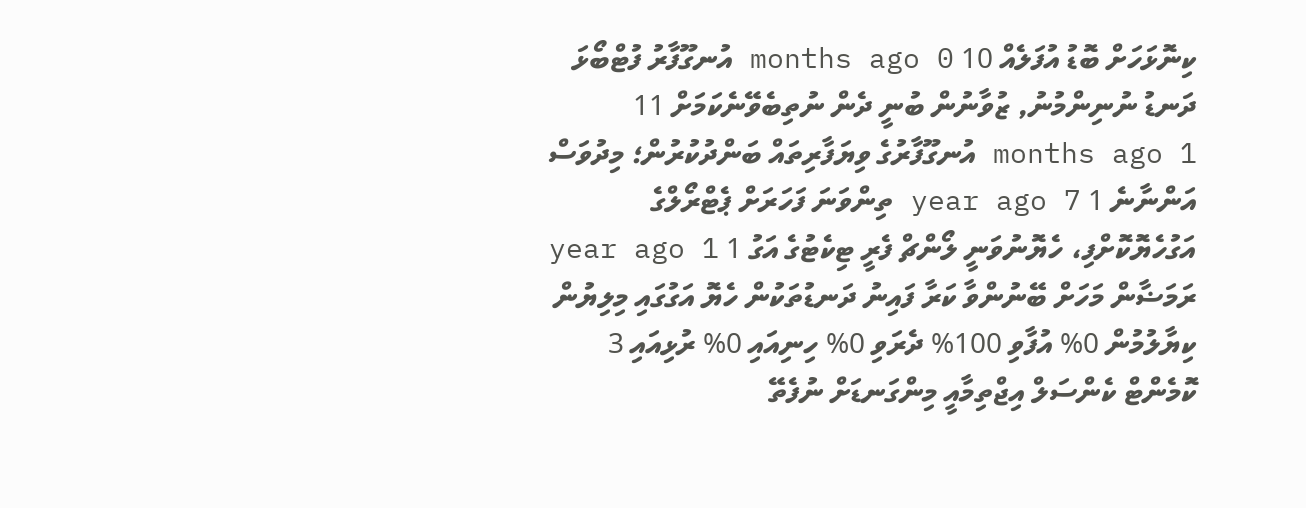ކިނޮޅަހަށް ބޮޑު އުފަލެއް 10 months ago 0 އުނގޫފާރު ފުޓްބޯޅަ ދަނޑު ނުނިންމުނު, ޒުވާނުން ބުނީ ދެން ނުތިބެވޭނެކަމަށް 11 months ago 1 އުނގޫފާރުގެ ވިޔަފާރިތައް ބަންދުކުރުން؛ މިދުވަސް އަންނާނެ 1 year ago 7 ތިންވަނަ ފަހަރަށް ޕެޓްރޯލްގެ އަގުހެޔޮކޮށްފި، ހެޔޮނުވަނީ ލޯންޗް ފެރީ ޓިކެޓުގެ އަގު 1 year ago 1 ރަމަޟާން މަހަށް ބޭނުންވާ ކަރާ ފައިނު ދަނޑުތަކުން ހެޔޮ އަގުގައި މިލިޔުން ކިޔާލުމުން 0% އުފާވި 100% ދެރަވި 0% ހިނިއައި 0% ރުޅިއައި 3 ކޮމެންޓް ކެންސަލް އިޖްތިމާއީ މިންގަނޑަށް ނުފެތޭ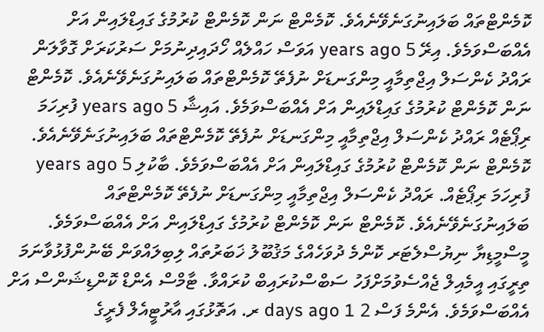ކޮމެންޓްތައް ބަލައިނުގަނެވޭނެއެވެ. ކޮމެންޓް ނަން ކޮމެންޓް ކުރުމުގެ ގައިޑްލައިން އަށް އެއްބަސްވަމެވެ. އިރޭ 5 years ago އަވަސް ހައްލެއް ހޯދައިދިނުމަށް ސަރުކަރަށް ގޮވާލަން ރައްދު ކެންސަލް އިޖްތިމާއީ މިންގަނޑަށް ނުފެތޭ ކޮމެންޓްތައް ބަލައިނުގަނެވޭނެއެވެ. ކޮމެންޓް ނަން ކޮމެންޓް ކުރުމުގެ ގައިޑްލައިން އަށް އެއްބަސްވަމެވެ. އައިޝާ 5 years ago ފުރިހަމަ ރިޕޯޓެއް ރައްދު ކެންސަލް އިޖްތިމާއީ މިންގަނޑަށް ނުފެތޭ ކޮމެންޓްތައް ބަލައިނުގަނެވޭނެއެވެ. ކޮމެންޓް ނަން ކޮމެންޓް ކުރުމުގެ ގައިޑްލައިން އަށް އެއްބަސްވަމެވެ. ބާކުލި 5 years ago ފުރިހަމަ ރިޕޯޓެއް. ރައްދު ކެންސަލް އިޖްތިމާއީ މިންގަނޑަށް ނުފެތޭ ކޮމެންޓްތައް ބަލައިނުގަނެވޭނެއެވެ. ކޮމެންޓް ނަން ކޮމެންޓް ކުރުމުގެ ގައިޑްލައިން އަށް އެއްބަސްވަމެވެ. މީސްމީޑިޔާ ނިޔުސްލެޓަރ ކޮންމެ ދުވަހެއްގެ މަޤުބޫލު ޚަބަރުތައް ލިބިލައްވަން ބޭނުންފުޅުވާނަމަ ތިރީގައި އީމެއިލް ޖެއްސެވުމަށްފަހު ސަބްސްކުރައިބް ކުރައްވާ. ޓާމްސް އެންޑް ކޮންޑިޝަންސް އަށް އެއްބަސްވަމެވެ. އެންމެ ފަސް 2 days ago 1 ރ. އަތޮޅުގައި އާރުޓީއެލް ފެރީގެ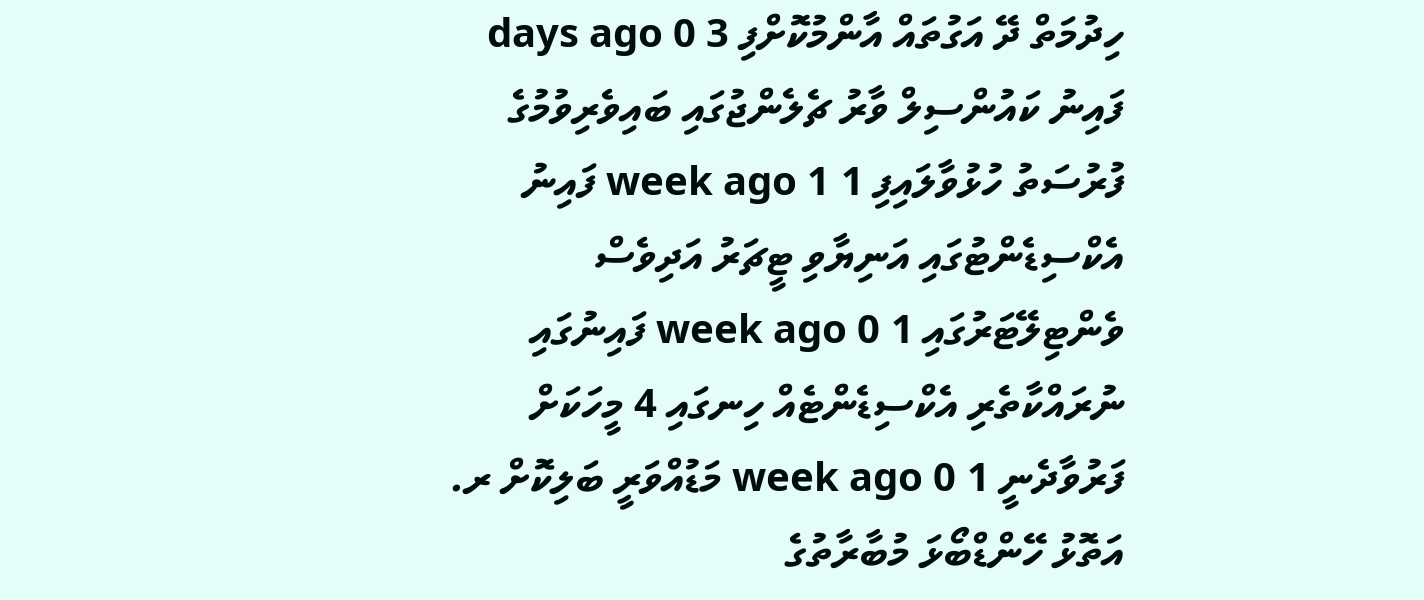ހިދުމަތް ދޭ އަގުތައް އާންމުކޮށްފި 3 days ago 0 ފައިނު ކައުންސިލް ވާރު ޗެލެންޖުގައި ބައިވެރިވުމުގެ ފުރުސަތު ހުޅުވާލައިފި 1 week ago 1 ފައިނު އެކްސިޑެންޓުގައި އަނިޔާވި ޓީޗަރު އަދިވެސް ވެންޓިލޭޓަރުގައި 1 week ago 0 ފައިނުގައި ނުރައްކާތެރި އެކްސިޑެންޓެއް ހިނގައި 4 މީހަކަށް ފަރުވާދެނީ 1 week ago 0 މަޑުއްވަރީ ބަލިކޮށް ރ. އަތޮޅު ހޭންޑްބޯޅަ މުބާރާތުގެ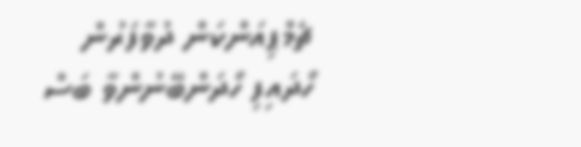ޗެމްޕިއަންކަން ދުވާފަރުން ހޯދައިފި ހޯދަންބޭނުންވާ ބަސް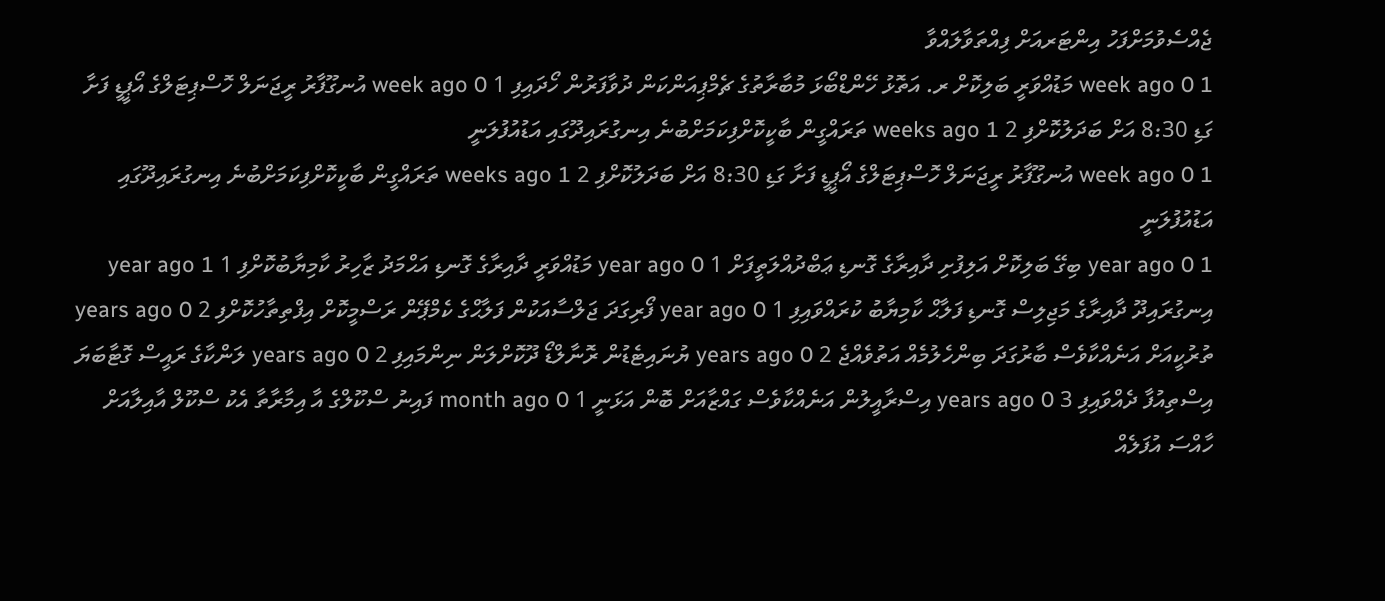ޖެއްސެވުމަށްފަހު އިންޓަރއަށް ފިއްތަވާލައްވާ
1 week ago 0 މަޑުއްވަރީ ބަލިކޮށް ރ. އަތޮޅު ހޭންޑްބޯޅަ މުބާރާތުގެ ޗެމްޕިއަންކަން ދުވާފަރުން ހޯދައިފި 1 week ago 0 އުނގޫފާރު ރީޖަނަލް ހޮސްޕިޓަލްގެ އޯޕީޑީ ފަށާ ގަޑި 8:30 އަށް ބަދަލުކޮށްފި 2 weeks ago 1 ތަރައްގީން ބާކީކޮށްފިކަމަށްބުނެ އިނގުރައިދޫގައި އަޑުއުފުލަނީ
1 week ago 0 އުނގޫފާރު ރީޖަނަލް ހޮސްޕިޓަލްގެ އޯޕީޑީ ފަށާ ގަޑި 8:30 އަށް ބަދަލުކޮށްފި 2 weeks ago 1 ތަރައްގީން ބާކީކޮށްފިކަމަށްބުނެ އިނގުރައިދޫގައި އަޑުއުފުލަނީ
1 year ago 0 ބިގޭ ބަލިކޮށް އަލިފުށި ދާއިރާގެ ގޮނޑި ޢަބްދުއްލަތީފަށް 1 year ago 0 މަޑުއްވަރީ ދާއިރާގެ ގޮނޑި އަޙްމަދު ޒާހިރު ކާމިޔާބުކޮށްފި 1 year ago 1 އިނގުރައިދޫ ދާއިރާގެ މަޖިލިސް ގޮނޑި ފަލާޙް ކާމިޔާބު ކުރައްވައިފި 1 year ago 0 ފޯރިގަދަ ޖަލްސާއަކުން ފަލާޙްގެ ކެމްޕޭން ރަސްމީކޮށް އިފްތިތާހުކޮށްފި 2 years ago 0 ތުރުކީއަށް އަނެއްކާވެސް ބާރުގަދަ ބިންހެލުމެއް އަތުވެއްޖެ 2 years ago 0 ޔުނައިޓެޑުން ރޮނާލްޑޯ ދޫކޮށްލަން ނިންމައިފި 2 years ago 0 ލަންކާގެ ރައީސް ގޮޓާބަޔަ އިސްތިއުފާ ދެއްވައިފި 3 years ago 0 އިސްރާއީލުން އަނެއްކާވެސް ގައްޒާއަށް ބޮން އަޅަނީ 1 month ago 0 ފައިނު ސްކޫލްގެ އާ އިމާރާތާ އެކު ސްކޫލް އާއިލާއަށް ހާއްސަ އުފަލެއް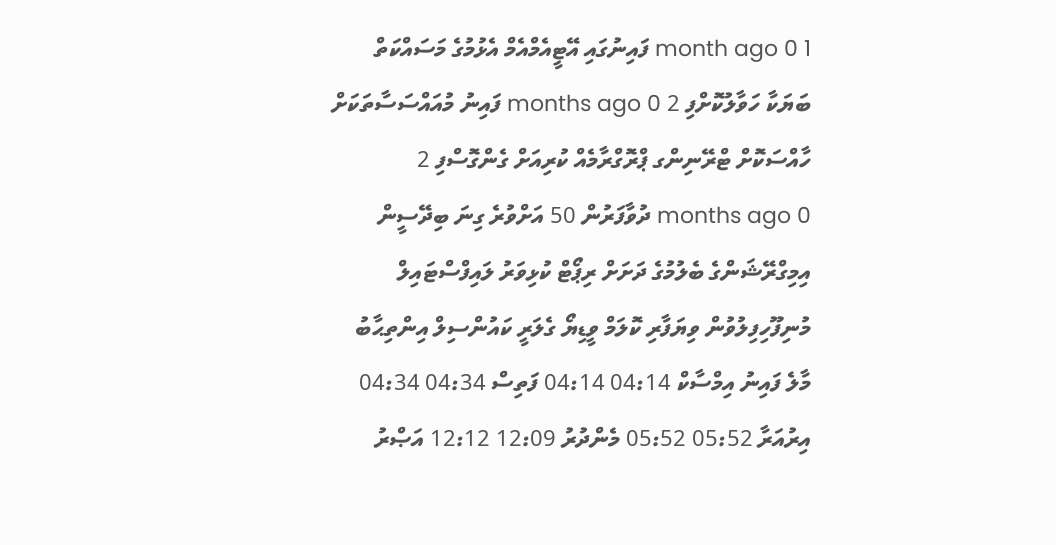1 month ago 0 ފައިނުގައި އޭޓީއެމްއެމް އެޅުމުގެ މަސައްކަތް ބަޔަކާ ހަވާލުކޮށްފި 2 months ago 0 ފައިނު މުއައްސަސާތަކަށް ހާއްސަކޮށް ޓްރޭނިންގ ޕްރޮގްރާމެއް ކުރިއަށް ގެންގޮސްފި 2 months ago 0 ދުވާފަރުން 50 އަށްވުރެ ގިނަ ބިދޭސީން އިމިގްރޭޝަންގެ ބެލުމުގެ ދަށަށް ރިޕޯޓް ކުޅިވަރު ލައިފްސްޓައިލް މުނިފޫހިފިލުވުން ވިޔަފާރި ކޮލަމް ވީޑިޔޯ ގެލަރީ ކައުންސިލް އިންތިޙާބު މާލެ ފައިނު އިމްސާކް 04:14 04:14 ފަތިސް 04:34 04:34 އިރުއަރާ 05:52 05:52 މެންދުރު 12:09 12:12 އަޞްރު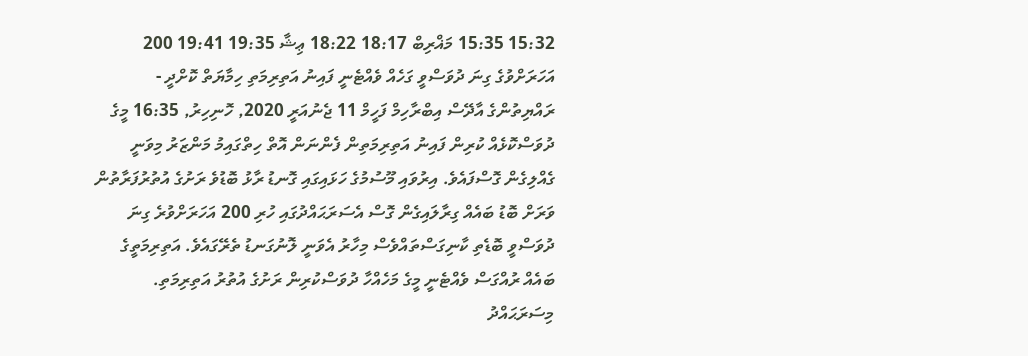15:32 15:35 މަޣްރިބް 18:17 18:22 ޢިޝާ 19:35 19:41 200 އަހަރަށްވުގެ ގިނަ ދުވަސްވީ ގަހެއް ވެއްޓެނީ ފައިނު އަތިރިމަތި ހިމާޔަތް ކޮށްދީ - ރައްޔިތުންގެ އާދޭސް އިބްރާހިމް ފަހީމް 11 ޖެނުއަރީ 2020, ހޮނިހިރު, 16:35 މީގެ ދުވަސްކޮޅެއް ކުރިން ފައިނު އަތިރިމަތިން ފެންނަން އޮތް ހިތްގައިމު މަންޒަރު މިވަނީ ގެއްލިގެން ގޮސްފައެވެ. އިރުވައި މޫސުމުގެ ހަޅައިގައި ގޮނޑު ރާޅު ބޮޑުވެ ރަށުގެ އުތުރުފަރާތުން ވަރަށް ބޮޑު ބައެއް ގިރާލައިގެން ގޮސް އެސަރަޙައްދުގައި ހުރި 200 އަހަރަށްވުރެ ގިނަ ދުވަސްވީ ބޮޑެތި ކާނިގަސްތައްވެސް މިހާރު އެވަނީ ލޮނުގަނޑު ތެރޭގައެވެ. އަތިރިމަތީގެ ބައެއް ރުއްގަސް ވެއްޓެނީ މީގެ މަހެއްހާ ދުވަސްކުރިން ރަށުގެ އުތުރު އަތިރިމަތި. މިސަރަޙައްދު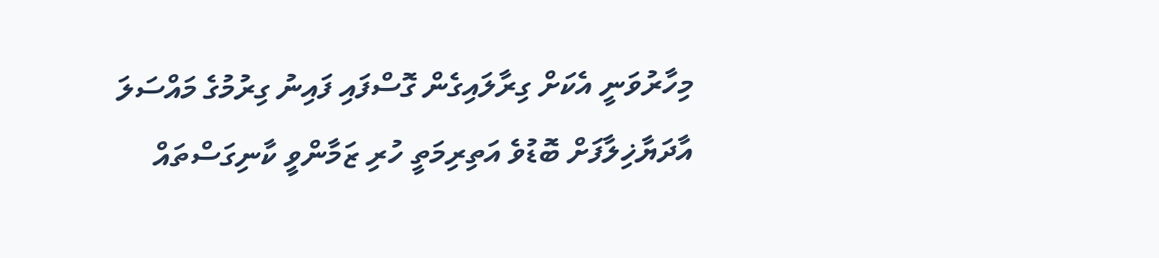މިހާރުވަނީ އެކަށް ގިރާލައިގެން ގޮސްފައި ފައިނު ގިރުމުގެ މައްސަލަ އާދަޔާޚިލާފަށް ބޮޑުވެ އަތިރިމަތީ ހުރި ޒަމާންވީ ކާނިގަސްތައް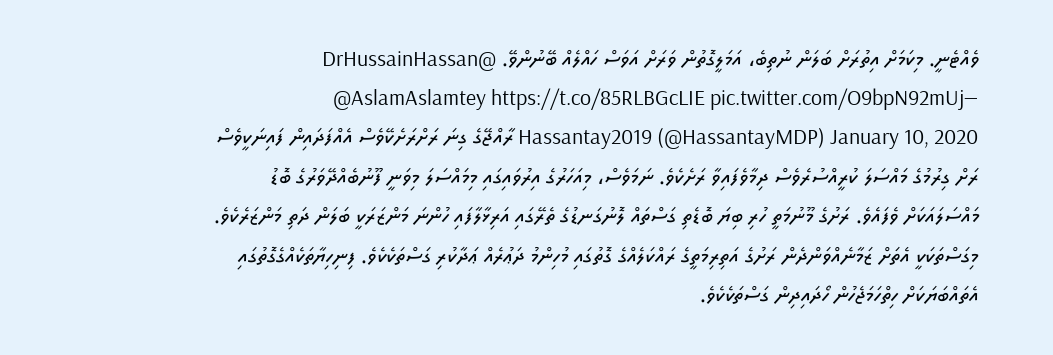ވެއްޓެނީ. މިކަމަށް އިތުރަށް ބަލަން ނުތިބެ، އަމަލީގޮތުން ވަރަށް އަވަސް ހައްލެއް ބޭނުންވޭ. @DrHussainHassan @AslamAslamtey https://t.co/85RLBGcLIE pic.twitter.com/O9bpN92mUj— Hassantay2019 (@HassantayMDP) January 10, 2020 ރާއްޖޭގެ ގިނަ ރަށްރަށެކޭވެސް އެއްފަދައިން ފައިނަކީވެސް ރަށް ގިރުމުގެ މައްސަލަ ކުރީއްސުރެވެސް ދިމާވެފައިވާ ރަށެކެވެ. ނަމަވެސް، މިއަހަރުގެ އިރުވައިގައި މިމައްސަލަ މިވަނީ ފޫނުބެއްދޭވަރުގެ ބޮޑު މައްސަލައަކަށް ވެފައެވެ. ރަށުގެ މޫނުމަތީ ހުރި ބިޔަ ބޮޑެތި ގަސްތައް ލޮނުގަނޑުގެ ތެރޭގައި އަރިޅާލާފައި ހުންނަ މަންޒަރަކީ ބަލަން ދަތި މަންޒަރެކެވެ. މިގަސްތަކަކީ އެތަށް ޒަމާނެއްވަންދެން ރަށުގެ އަތިރިމަތީގެ ރައްކަލެއްގެ ގޮތުގައި މުހިންމު ދަޢުރެއް ޢަދާކުރި ގަސްތަކެކެވެ. ފިނިހިޔާތަކެއްގެގޮތުގައި އެތައްބަޔަކަށް ހިތްހަމަޖެހުން ހޯދައިދިން ގަސްތަކެކެވެ.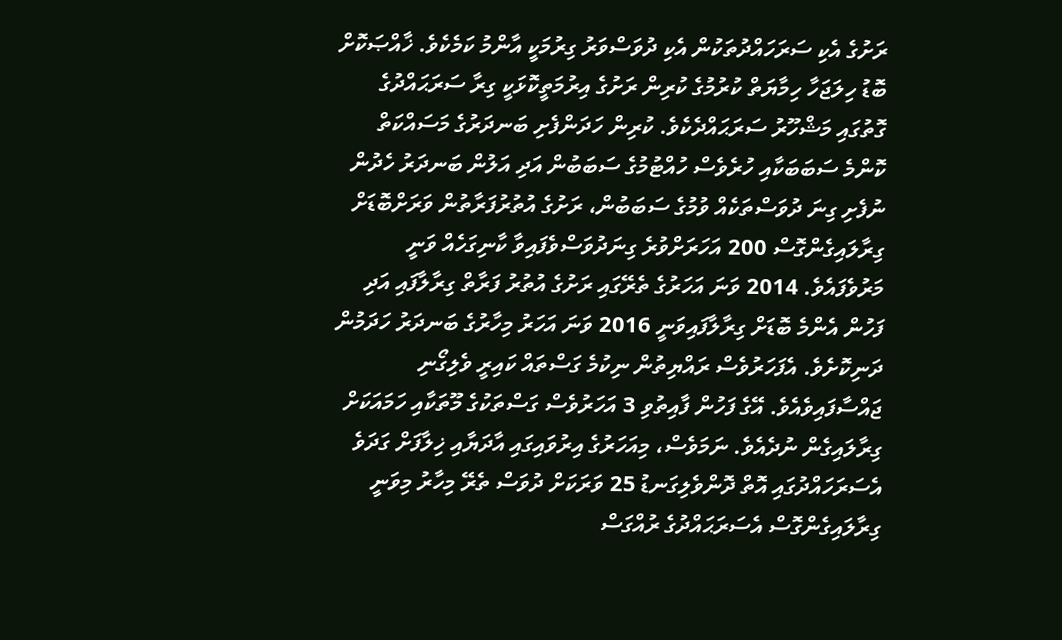ރަށުގެ އެކި ސަރަހައްދުތަކުން އެކި ދުވަސްވަރު ގިރުމަކީ އާންމު ކަމެކެވެ. ޚާއްޞަކޮށް ބޮޑު ހިލަޖަހާ ހިމާޔަތް ކުރުމުގެ ކުރިން ރަށުގެ އިރުމަތީކޮޅަކީ ގިރާ ސަރަޙައްދުގެ ގޮތުގައި މަޝްހޫރު ސަރަޙައްދެކެވެ. ކުރިން ހަދަންފެށި ބަނދަރުގެ މަސައްކަތް ކޮންމެ ސަބަބަކާއި ހުރެވެސް ހުއްޓުމުގެ ސަބަބުން އަދި އަލުން ބަނދަރު ހެދުން ނުފެށި ގިނަ ދުވަސްތަކެއް ވުމުގެ ސަބަބުން، ރަށުގެ އުތުރުފަރާތުން ވަރަށްބޮޑަށް ގިރާލައިގެންގޮސް 200 އަހަރަށްވުރެ ގިނަދުވަސްވެފައިވާ ކާނިގަހެއް ވަނީ މަރުވެފައެވެ. 2014 ވަނަ އަހަރުގެ ތެރޭގައި ރަށުގެ އުތުރު ފަރާތް ގިރާލާފައި އަދި ފަހުން އެންމެ ބޮޑަށް ގިރާލާފައިވަނީ 2016 ވަނަ އަހަރު މިހާރުގެ ބަނދަރު ހަދަމުން ދަނިކޮށެވެ. އެފަހަރުވެސް ރައްޔިތުން ނިކުމެ ގަސްތައް ކައިރީ ވެލިގޯނި ޖައްސާފައިވެއެވެ. އޭގެ ފަހުން ފާއިތުވި 3 އަހަރުވެސް ގަސްތަކުގެ މޫތަކާއި ހަމައަކަށް ގިރާލައިގެން ނުދެއެވެ. ނަމަވެސް، މިއަހަރުގެ އިރުވައިގައި އާދަޔާއި ޚިލާފަށް ގަދަވެ އެސަރަހައްދުގައި އޮތް ދޮންވެލިގަނޑު 25 ވަރަކަށް ދުވަސް ތެރޭ މިހާރު މިވަނީ ގިރާލައިގެންގޮސް އެސަރަޙައްދުގެ ރުއްގަސް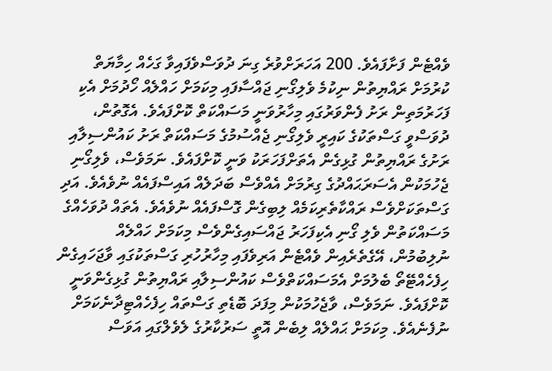ވެއްޓެން ފަށާފައެވެ. 200 އަހަރަށްވުރެ ގިނަ ދުވަސްވެފައިވާ ގަހެއް ހިމާޔަތް ކުރުމަށް ރައްޔިތުން ނިކުމެ ވެލިގޯނި ޖައްސާފައި މިކަމަށް ހައްލެއް ހޯދުމަށް އެކި ފަހަރުމަތިން ރަށު ފެންވަރުގައި މިހާރުވަނީ މަސައްކަތް ކޮށްފައެވެ. އެގޮތުން، ދުވަސްވީ ގަސްތަކުގެ ކައިރީ ވެލިގޯނި ޖެއްސުމުގެ މަސައްކަތް ރަށު ކައުންސިލާއި ރަށުގެ ރައްޔިތުން ގުޅިގެން އެތަށްފަހަރަކު ވަނީ ކޮށްފައެވެ. ނަމަވެސް، ވެލިގޯނި ޖެހުމަކުން އެސަރަޙައްދުގެ ގިރުމަށް އެއްވެސް ބަދަލެއް އައިސްފައެއް ނުވެއެވެ. އަދި ގަސްތަކަށްވެސް ރައްކާތެރިކަމެއް ލިބިގެން ގޮސްފައެއް ނުވެއެވެ. އެތައް ދުވަހެއްގެ މަސައްކަތުން ވެލި ގޯނި އެކިފަހަރު ޖައްސައިގެންވެސް މިކަމަށް ހައްލެއް ނުލިބުމުން، އޭގެތެރެއިން ވެއްޓެން އަރިވެފައި މިހާރުހުރި ގަސްތަކުގައި ވާޖަހައިގެން ހިފެހެއްޓޭތޯ ބެލުމަށް އެމަސައްކަތްވެސް ކައުންސިލާއި ރައްޔިތުން ގުޅިގެންވަނީ ކޮށްފައެވެ. ނަމަވެސް، ވާޖެހުމަކުން މިފަދަ ބޮޑެތި ގަސްތައް ހިފެހެއްޓިދާނެކަމަށް ނުފެނެއެވެ. މިކަމަށް ޙައްލެއް ލިބެން އޮތީ ސަރުކާރުގެ ލެވެލްގައި އަވަސް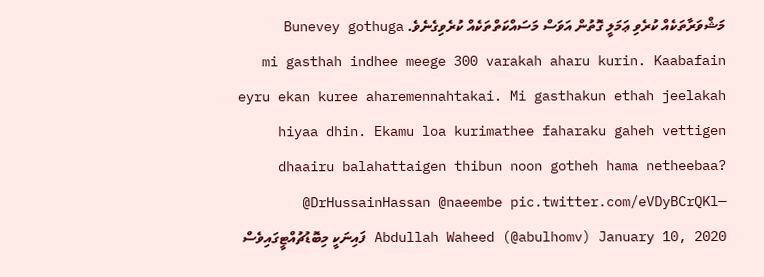މަޝްވަރާތަކެއް ކުރެވި ޢަމަލީ ގޮތުން އަވަސް މަސައްކަތްތަކެއް ކުރެވިގެނެވެ. Bunevey gothuga mi gasthah indhee meege 300 varakah aharu kurin. Kaabafain eyru ekan kuree aharemennahtakai. Mi gasthakun ethah jeelakah hiyaa dhin. Ekamu loa kurimathee faharaku gaheh vettigen dhaairu balahattaigen thibun noon gotheh hama netheebaa? @DrHussainHassan @naeembe pic.twitter.com/eVDyBCrQKl— Abdullah Waheed (@abulhomv) January 10, 2020 ފައިނަކީ މިބޮޑުޗުއްޓީގައިވެސް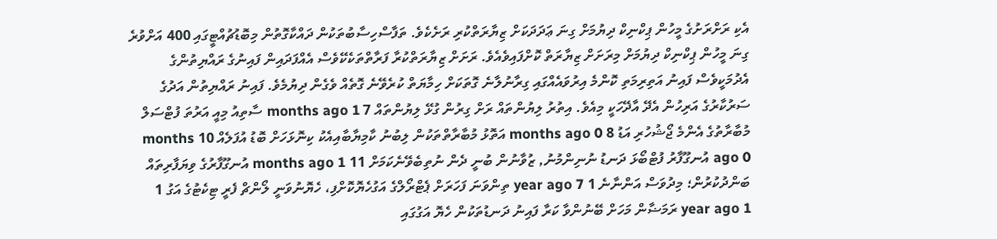އެކި ރަށްރަށުގެ މީހުން ޕިކްނިކް ދިޔުމަށް ގިނަ ޢަދަދަކަށް ޒިޔާރަތްކުރި ރަށެކެވެ. ތަފާސްހިސާބުތަކުން ދައްކާގޮތުން މިބޮޑުޗުއްޓީގައި 400 އަށްވުރެ ގިނަ މީހުން ޕިކްނިކް ދިޔުމަށް މިރަށަށް ޒިޔާރަތް ކޮށްފައިވެއެވެ. ރަށަށް ޒިޔާރަތްކުރާ ފަރާތްތަކެކޭވެސް އެއްފަދައިން ފައިނުގެ ރައްޔިތުންގެ އެދުމަކީވެސް ފައިނު އަތިރިމަތި ކޮންމެ އިރުވައެއްގައި ގިރާނުލާނެ ގޮތަކަށް ހިމާޔަތް ކުރެވޭނެ ގޮތެއް ވެގެން ދިޔުމެވެ. ފައިނު ރައްޔިތުން އަދުގެ ސަރުކާރުގެ އަރިހުން އެދޭ އާދޭހަކީ މިއެވެ. އިތުރު ލިޔުންތައް ރަށް ގިރުން ގުޅޭ ލިޔުންތައް 7 months ago 1 ސާތިއު މިއީ އަރުތަ ފުޓްސަލް މުބާރާތުގެ އެންމެ ޖޯޝުހުރި އަޑު 8 months ago 0 އަތޮޅު މުބާރާތްތަކުން ލިބުނު ކާމިޔާބާއިއެކު ކިނޮޅަހަށް ބޮޑު އުފަލެއް 10 months ago 0 އުނގޫފާރު ފުޓްބޯޅަ ދަނޑު ނުނިންމުނު, ޒުވާނުން ބުނީ ދެން ނުތިބެވޭނެކަމަށް 11 months ago 1 އުނގޫފާރުގެ ވިޔަފާރިތައް ބަންދުކުރުން؛ މިދުވަސް އަންނާނެ 1 year ago 7 ތިންވަނަ ފަހަރަށް ޕެޓްރޯލްގެ އަގުހެޔޮކޮށްފި، ހެޔޮނުވަނީ ލޯންޗް ފެރީ ޓިކެޓުގެ އަގު 1 year ago 1 ރަމަޟާން މަހަށް ބޭނުންވާ ކަރާ ފައިނު ދަނޑުތަކުން ހެޔޮ އަގުގައި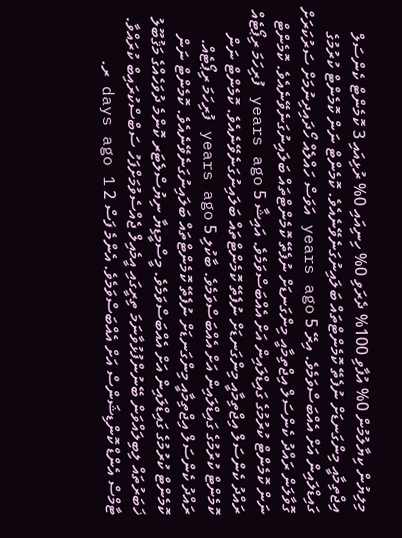މިލިޔުން ކިޔާލުމުން 0% އުފާވި 100% ދެރަވި 0% ހިނިއައި 0% ރުޅިއައި 3 ކޮމެންޓް ކެންސަލް އިޖްތިމާއީ މިންގަނޑަށް ނުފެތޭ ކޮމެންޓްތައް ބަލައިނުގަނެވޭނެއެވެ. ކޮމެންޓް ނަން ކޮމެންޓް ކުރުމުގެ ގައިޑްލައިން އަށް އެއްބަސްވަމެވެ. އިރޭ 5 years ago އަވަސް ހައްލެއް ހޯދައިދިނުމަށް ސަރުކަރަށް ގޮވާލަން ރައްދު ކެންސަލް އިޖްތިމާއީ މިންގަނޑަށް ނުފެތޭ ކޮމެންޓްތައް ބަލައިނުގަނެވޭނެއެވެ. ކޮމެންޓް ނަން ކޮމެންޓް ކުރުމުގެ ގައިޑްލައިން އަށް އެއްބަސްވަމެވެ. އައިޝާ 5 years ago ފުރިހަމަ ރިޕޯޓެއް ރައްދު ކެންސަލް އިޖްތިމާއީ މިންގަނޑަށް ނުފެތޭ ކޮމެންޓްތައް ބަލައިނުގަނެވޭނެއެވެ. ކޮމެންޓް ނަން ކޮމެންޓް ކުރުމުގެ ގައިޑްލައިން އަށް އެއްބަސްވަމެވެ. ބާކުލި 5 years ago ފުރިހަމަ ރިޕޯޓެއް. ރައްދު ކެންސަލް އިޖްތިމާއީ މިންގަނޑަށް ނުފެތޭ ކޮމެންޓްތައް ބަލައިނުގަނެވޭނެއެވެ. ކޮމެންޓް ނަން ކޮމެންޓް ކުރުމުގެ ގައިޑްލައިން އަށް އެއްބަސްވަމެވެ. މީސްމީޑިޔާ ނިޔުސްލެޓަރ ކޮންމެ ދުވަހެއްގެ މަޤުބޫލު ޚަބަރުތައް ލިބިލައްވަން ބޭނުންފުޅުވާނަމަ ތިރީގައި އީމެއިލް ޖެއްސެވުމަށްފަހު ސަބްސްކުރައިބް ކުރައްވާ. ޓާމްސް އެންޑް ކޮންޑިޝަންސް އަށް އެއްބަސްވަމެވެ. އެންމެ ފަސް 2 days ago 1 ރ.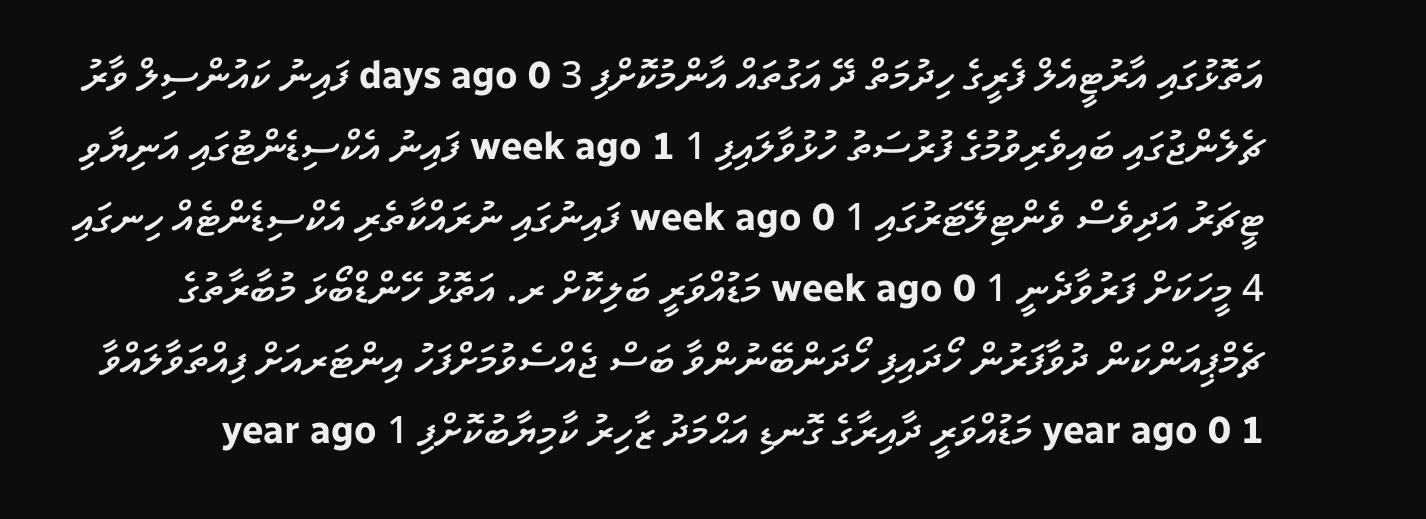އަތޮޅުގައި އާރުޓީއެލް ފެރީގެ ހިދުމަތް ދޭ އަގުތައް އާންމުކޮށްފި 3 days ago 0 ފައިނު ކައުންސިލް ވާރު ޗެލެންޖުގައި ބައިވެރިވުމުގެ ފުރުސަތު ހުޅުވާލައިފި 1 week ago 1 ފައިނު އެކްސިޑެންޓުގައި އަނިޔާވި ޓީޗަރު އަދިވެސް ވެންޓިލޭޓަރުގައި 1 week ago 0 ފައިނުގައި ނުރައްކާތެރި އެކްސިޑެންޓެއް ހިނގައި 4 މީހަކަށް ފަރުވާދެނީ 1 week ago 0 މަޑުއްވަރީ ބަލިކޮށް ރ. އަތޮޅު ހޭންޑްބޯޅަ މުބާރާތުގެ ޗެމްޕިއަންކަން ދުވާފަރުން ހޯދައިފި ހޯދަންބޭނުންވާ ބަސް ޖެއްސެވުމަށްފަހު އިންޓަރއަށް ފިއްތަވާލައްވާ
1 year ago 0 މަޑުއްވަރީ ދާއިރާގެ ގޮނޑި އަޙްމަދު ޒާހިރު ކާމިޔާބުކޮށްފި 1 year ago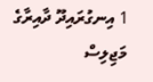1 އިނގުރައިދޫ ދާއިރާގެ މަޖިލިސް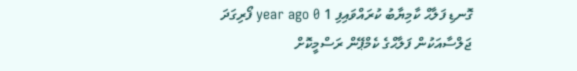ގޮނޑި ފަލާޙް ކާމިޔާބު ކުރައްވައިފި 1 year ago 0 ފޯރިގަދަ ޖަލްސާއަކުން ފަލާޙްގެ ކެމްޕޭން ރަސްމީކޮށް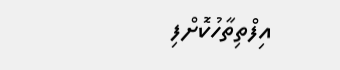އިފްތިތާހުކޮށްފި